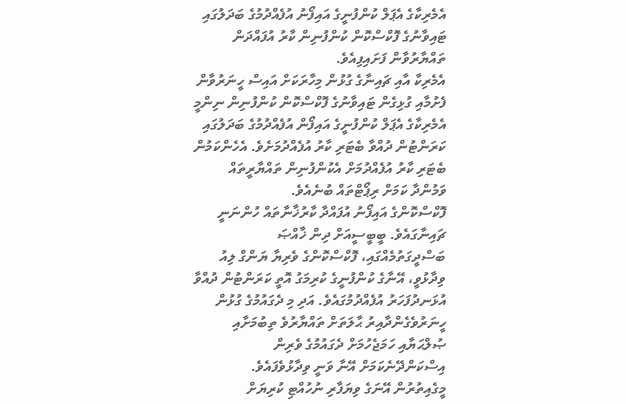އެމެރިކާގެ އެޕަލް ކުންފުނީގެ އައިފޯނު އުފެއްދުމުގެ ބަދަލުގައި ޓައިވާނުގެ ފޮކްސްކޮން ކުންފުނިން ކާރު އުފައްދަން ތައްޔާރުވާން ފަށައިފިއެވެ.
އެމެރިކާ އާއި ޗައިނާގެ ގުޅުން މިހާރަކަށް އައިސް ހީނަރުވާން ފެށުމާއި ގުޅިގެން ޓައިވާނުގެ ފޮކްސްކޮން ކުންފުނިން ނިންމީ އެމެރިކާގެ އެޕަލް ކުންފުނީގެ އައިފޯން އުފެއްދުމުގެ ބަދަލުގައި ކަރަންޓުން ދުއްވާ ބެޓަރި ކާރު އުފެއްދުމަށެވެ. އެހެންކަމުން ބެޓަރި ކާރު އުފެއްދުމަށް އެކުންފުނިން ތައްޔާރީތައް ވަމުންދާ ކަމަށް ރިޕޯޓްތައް ބުނެއެވެ.
ފޮކްސްކޮންގެ އައިފޯނު އުފައްދާ ކާރުޚާނާތައް ހުންނަނީ ޗައިނާގައެވެ. ބީބީސީއަށް ދިން ޚާއްޞަ ބަސްދީގަތުމެއްގައި، ފޮކްސްކޮންގެ ވެރިޔާ ޔަންގް ލިއު ވިދާޅުވީ، އޭނާގެ ކުންފުނީގެ ކުރިމަގު އޮތީ ކަރަންޓުން ދުއްވާ އުޅަނދުފަހަރު އުފެއްދުމުގައެވެ. އަދި މި ދެގައުމުގެ ގުޅުން ހީނަރުވެގެންދާއިރު ޙާލަތަށް ތައްޔާރުވެ ތިބުމަށާއި ޞުލްޙަޔާއި ހަމަޖެހުމަށް ދެގައުމުގެ ވެރިން އިސްކަންދޭނެކަމަށް އޭނާ ވަނީ ވިދާޅުވެފައެވެ.
މީގެއިތުރުން އޭނަގެ ވިޔަފާރި ނުހުއްޓި ކުރިޔަށް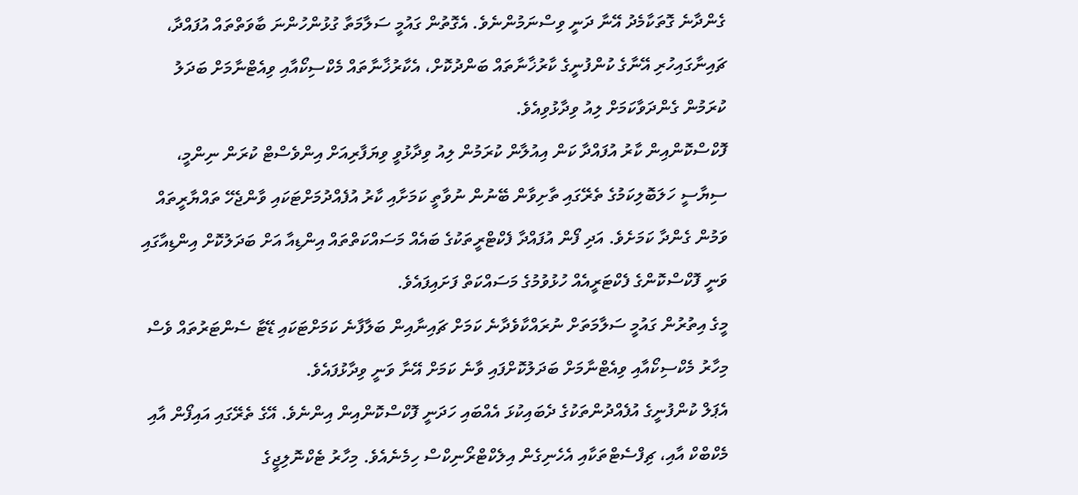ގެންދާނެ ގޮތަކާމެދު އޭނާ ދަނީ ވިސްނަމުންނެވެ. އެގޮތުން ގައުމީ ސަލާމަތާ ގުޅުންހުންނަ ބާވަތްތައް އުފައްދާ، ޗައިނާގައިހުރި އޭނާގެ ކުންފުނީގެ ކާރުޚާނާތައް ބަންދުކޮށް، އެކާރުޚާނާތައް މެކްސިކޯއާއި ވިއެޓްނާމަށް ބަދަލު ކުރަމުން ގެންދަވާކަމަށް ލިއު ވިދާޅުވިއެވެ.
ފޮކްސްކޮންއިން ކާރު އުފައްދާ ކަން އިއުލާން ކުރަމުން ލިއު ވިދާޅުވީ ވިޔަފާރިއަށް އިންވެސްޓް ކުރަން ނިންމީ، ސިޔާސީ ހަލަބޮލިކަމުގެ ތެރޭގައި ތާށިވާން ބޭނުން ނުވާތީ ކަމަށާއި ކާރު އުފެއްދުމަށްޓަކައި ވާންޖެހޭ ތައްޔާރީތައް ވަމުން ގެންދާ ކަމަށެވެ. އަދި ފޯން އުފައްދާ ފެކްޓްރީތަކުގެ ބައެއް މަސައްކަތްތައް އިންޑިއާ އަށް ބަދަލުކޮށް އިންޑިއާގައި ވަނީ ފޮކްސްކޮންގެ ފެކްޓަރީއެއް ހުޅުވުމުގެ މަސައްކަތް ފަށައިފައެވެ.
މީގެ އިތުރުން ގައުމީ ސަލާމަތަށް ނުރައްކާވެދާނެ ކަމަށް ޗައިނާއިން ބަލާފާނެ ކަމަށްޓަކައި ޑޭޓާ ސެންޓަރުތައް ވެސް މިހާރު މެކްސިކޯއާއި ވިއެޓްނާމަށް ބަދަލުކޮށްފައި ވާނެ ކަމަށް އޭނާ ވަނީ ވިދާޅުފައެވެ.
އެޕަލް ކުންފުނީގެ އުފެއްދުންތަކުގެ ދެބައިކުޅަ އެއްބައި ހަދަނީ ފޮކްސްކޮންއިން އިންނެވެ. އޭގެ ތެރޭގައި އައިފޯން އާއި މެކްބްކް އާއި، ޗިފްސެޓްތަކާއި އެހެނިގެން އިލެކްޓްރޯނިކްސް ހިމެނެއެވެ. މިހާރު ޓެކްނޮލިޖީގެ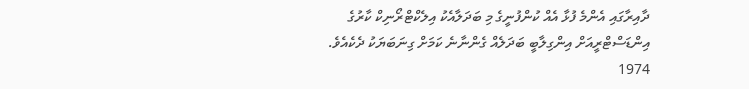ދާއިރާގައި އެންމެ ފުޅާ އެއް ކުންފުނީގެ މި ބަދަލާއެކު އިލެކްޓްރޯނިކް ކާރުގެ އިންޑަސްޓްރީއަށް އިންގިލާބީ ބަދަލެއް ގެންނާނެ ކަމަށް ގިނަބަޔަކު ދެކެއެވެ.
1974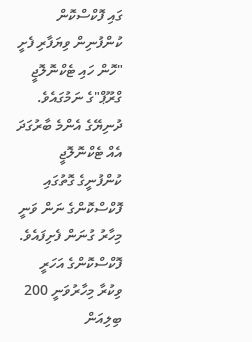ގައި ފޮކްސްކޮން ކުންފުނިން ވިޔަފާރި ފެށީ "ހޮން ހައި ޓެކްނޮލޮޖީ ގްރޫޕް"ގެ ނަމުގައެވެ. ދުނިޔޭގެ އެންމެ ބާރުގަދަ އެއް ޓެކްނޮލޮޖީ ކުންފުނީގެ ގޮތުގައި ފޮކްސްކޮންގެ ނަން ވަނީ މިހާރު ގުނަން ފެށިފައެވެ. ފޮކްސްކޮންގެ އަހަރީ ވިކުރާ މިހާރުވަނީ 200 ބިލިއަން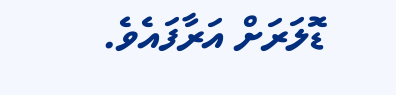ޑޮލަރަށް އަރާފައެވެ.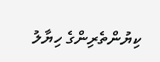ކިޔުންތެރިންގެ ހިޔާލު